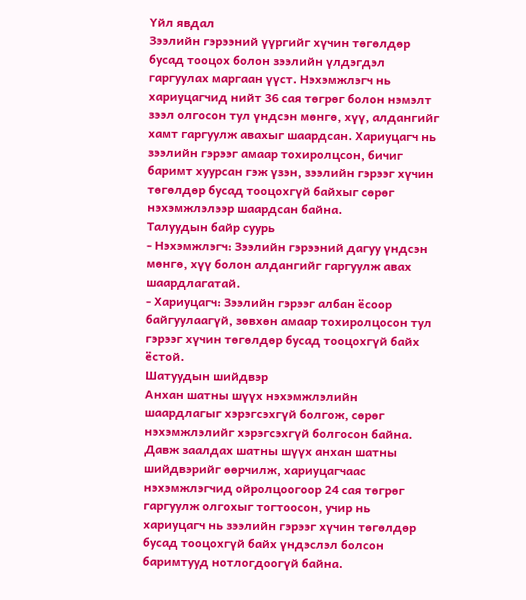Үйл явдал
Зээлийн гэрээний үүргийг хүчин төгөлдөр бусад тооцох болон зээлийн үлдэгдэл гаргуулах маргаан үүст. Нэхэмжлэгч нь хариуцагчид нийт 36 сая төгрөг болон нэмэлт зээл олгосон тул үндсэн мөнгө, хүү, алдангийг хамт гаргуулж авахыг шаардсан. Хариуцагч нь зээлийн гэрээг амаар тохиролцсон, бичиг баримт хуурсан гэж үзэн, зээлийн гэрээг хүчин төгөлдөр бусад тооцохгүй байхыг сөрөг нэхэмжлэлээр шаардсан байна.
Талуудын байр суурь
- Нэхэмжлэгч: Зээлийн гэрээний дагуу үндсэн мөнгө, хүү болон алдангийг гаргуулж авах шаардлагатай.
- Хариуцагч: Зээлийн гэрээг албан ёсоор байгуулаагүй, зөвхөн амаар тохиролцосон тул гэрээг хүчин төгөлдөр бусад тооцохгүй байх ёстой.
Шатуудын шийдвэр
Анхан шатны шүүх нэхэмжлэлийн шаардлагыг хэрэгсэхгүй болгож, сөрөг нэхэмжлэлийг хэрэгсэхгүй болгосон байна. Давж заалдах шатны шүүх анхан шатны шийдвэрийг өөрчилж, хариуцагчаас нэхэмжлэгчид ойролцоогоор 24 сая төгрөг гаргуулж олгохыг тогтоосон, учир нь хариуцагч нь зээлийн гэрээг хүчин төгөлдөр бусад тооцохгүй байх үндэслэл болсон баримтууд нотлогдоогүй байна.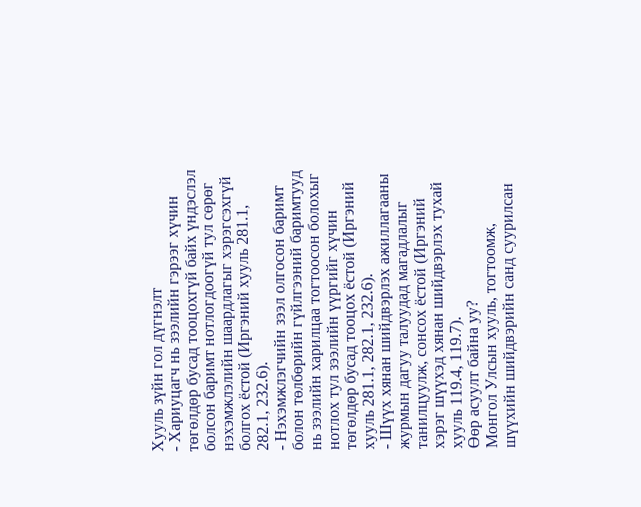Хууль зүйн гол дүгнэлт
- Хариуцагч нь зээлийн гэрээг хүчин төгөлдөр бусад тооцохгүй байх үндэслэл болсон баримт нотлогдоогүй тул сөрөг нэхэмжлэлийн шаардлагыг хэрэгсэхгүй болгох ёстой (Иргэний хууль 281.1, 282.1, 232.6).
- Нэхэмжлэгчийн зээл олгосон баримт болон төлбөрийн гүйлгээний баримтууд нь зээлийн харилцаа тогтоосон болохыг нотлох тул зээлийн үүргийг хүчин төгөлдөр бусад тооцох ёстой (Иргэний хууль 281.1, 282.1, 232.6).
- Шүүх хянан шийдвэрлэх ажиллагааны журмын дагуу талуудад магадлалыг танилцуулж, сонсох ёстой (Иргэний хэрэг шүүхэд хянан шийдвэрлэх тухай хууль 119.4, 119.7).
Өөр асуулт байна уу?
Монгол Улсын хууль, тогтоомж, шүүхийн шийдвэрийн санд суурилсан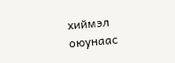хиймэл оюунаас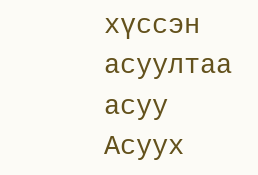хүссэн асуултаа асуу
Асуух